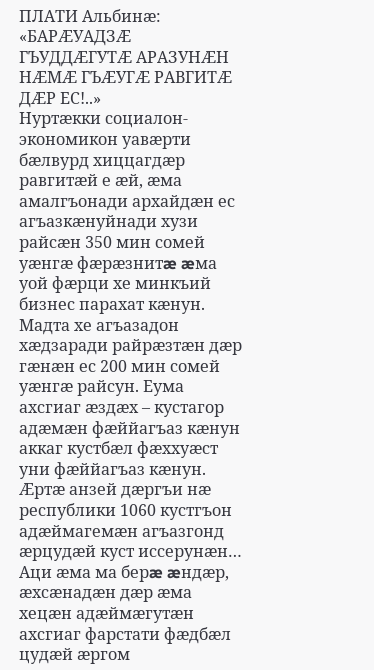ПЛАТИ Альбинæ: «БАРÆУАДЗÆ ГЪУДДÆГУТÆ АРАЗУНÆН НÆМÆ ГЪÆУГÆ РАВГИТÆ ДÆР ЕС!..»
Нуртæкки социалон-экономикон уавæрти бæлвурд хиццагдæр равгитæй е æй, æма амалгъонади архайдæн ес агъазкæнуйнади хузи райсæн 350 мин сомей уæнгæ фæрæзнитæ æма уой фæрци хе минкъий бизнес парахат кæнун. Мадта хе агъазадон хæдзаради райрæзтæн дæр гæнæн ес 200 мин сомей уæнгæ райсун. Еума ахсгиаг æздæх – кустагор адæмæн фæййагъаз кæнун аккаг кустбæл фæххуæст уни фæййагъаз кæнун. Æртæ анзей дæргъи нæ республики 1060 кустгъон адæймагемæн агъазгонд æрцудæй куст иссерунæн…
Аци æма ма берæ æндæр, æхсæнадæн дæр æма хецæн адæймæгутæн ахсгиаг фарстати фæдбæл цудæй æргом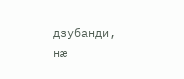дзубанди, нæ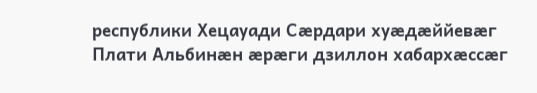республики Хецауади Сæрдари хуæдæййевæг Плати Альбинæн æрæги дзиллон хабархæссæг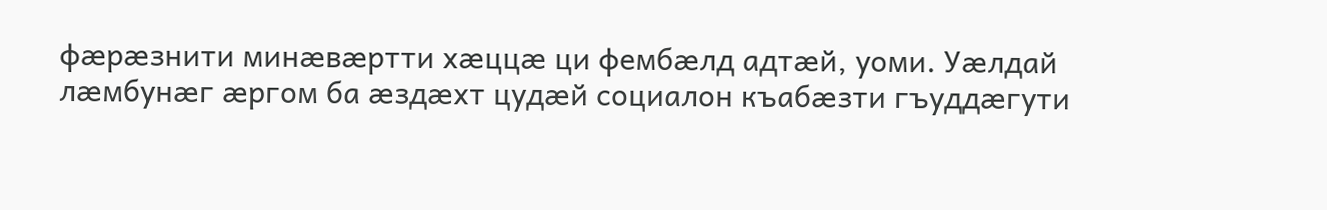фæрæзнити минæвæртти хæццæ ци фембæлд адтæй, уоми. Уæлдай лæмбунæг æргом ба æздæхт цудæй социалон къабæзти гъуддæгути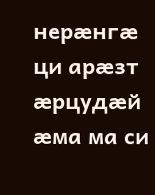нерæнгæ ци арæзт æрцудæй æма ма си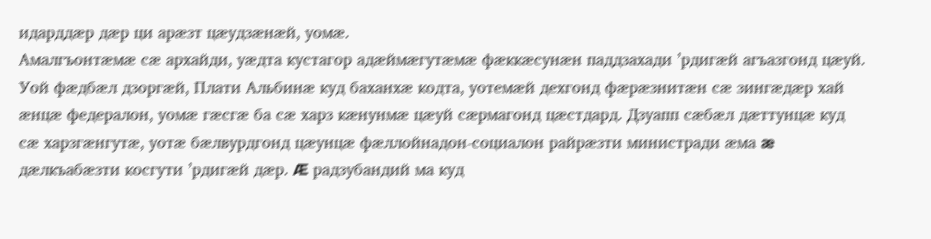идарддæр дæр ци арæзт цæудзæнæй, уомæ.
Амалгъонтæмæ сæ архайди, уæдта кустагор адæймæгутæмæ фæккæсунæн паддзахади ’рдигæй агъазгонд цæуй. Уой фæдбæл дзоргæй, Плати Альбинæ куд баханхæ кодта, уотемæй дехгонд фæрæзнитæн сæ зингæдæр хай æнцæ федералон, уомæ гæсгæ ба сæ харз кæнунмæ цæуй сæрмагонд цæстдард. Дзуапп сæбæл дæттунцæ куд сæ харзгæнгутæ, уотæ бæлвурдгонд цæунцæ фæллойнадон-социалон райрæзти министради æма æ дæлкъабæзти косгути ’рдигæй дæр. Æ радзубандий ма куд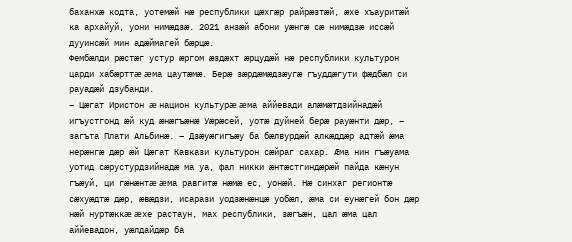баханхæ кодта, уотемæй нæ республики цæхгæр райрæзтæй, æхе хъауритæй ка архайуй, уони нимæдзæ. 2021 анзæй абони уæнгæ сæ нимæдзæ иссæй дууинсæй мин адæймагей бæрцæ.
Фембæлди рæстæг устур æргом æздæхт æрцудæй нæ республики культурон царди хабæрттæ æма цаутæмæ. Берæ зæрдæмæдзæугæ гъуддæгути фæдбæл си рауадæй дзубанди.
– Цæгат Иристон æ национ культурæ æма аййевади алæмæтдзийнадæй игъустгонд æй куд æнæгъæнæ Уæрæсей, уотæ дуйней берæ рауæнти дæр, – загъта Плати Альбинæ. – Дзæуæгигъæу ба бæлвурдæй алкæддæр адтæй æма нерæнгæ дæр æй Цæгат Кавкази культурон сæйраг сахар. Æма нин гъæуама уотид сæрустурдзийнадæ ма уа, фал никки æнтæстгиндæрæй пайда кæнун гъæуй, ци гæнæнтæ æма равгитæ нæмæ ес, уонæй. Нæ синхаг регионтæ сæхуæдтæ дæр, æвæдзи, исарази уодзæнæнцæ уобæл, æма си еунæгей бон дæр нæй нуртæккæ æхе растаун, мах республики, зæгъæн, цал æма цал аййевадон, уæлдайдæр ба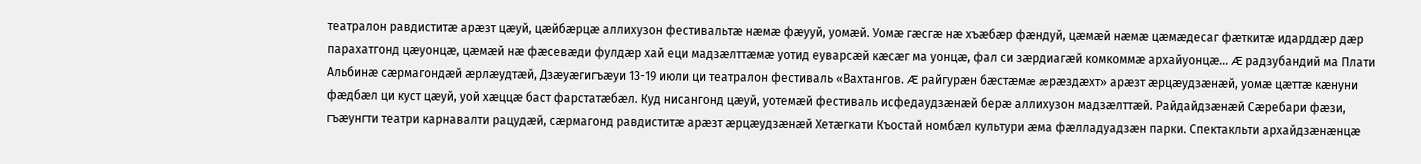театралон равдиститæ арæзт цæуй, цæйбæрцæ аллихузон фестивальтæ нæмæ фæууй, уомæй. Уомæ гæсгæ нæ хъæбæр фæндуй, цæмæй нæмæ цæмæдесаг фæткитæ идарддæр дæр парахатгонд цæуонцæ, цæмæй нæ фæсевæди фулдæр хай еци мадзæлттæмæ уотид еуварсæй кæсæг ма уонцæ, фал си зæрдиагæй комкоммæ архайуонцæ… Æ радзубандий ма Плати Альбинæ сæрмагондæй æрлæудтæй, Дзæуæгигъæуи 13-19 июли ци театралон фестиваль «Вахтангов. Æ райгурæн бæстæмæ æрæздæхт» арæзт æрцæудзæнæй, уомæ цæттæ кæнуни фæдбæл ци куст цæуй, уой хæццæ баст фарстатæбæл. Куд нисангонд цæуй, уотемæй фестиваль исфедаудзæнæй берæ аллихузон мадзæлттæй. Райдайдзæнæй Сæребари фæзи, гъæунгти театри карнавалти рацудæй, сæрмагонд равдиститæ арæзт æрцæудзæнæй Хетæгкати Къостай номбæл культури æма фæлладуадзæн парки. Спектакльти архайдзæнæнцæ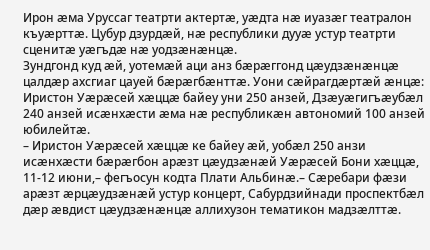Ирон æма Уруссаг театрти актертæ, уæдта нæ иуазæг театралон къуæрттæ. Цубур дзурдæй, нæ республики дууæ устур театрти сценитæ уæгъдæ нæ уодзæнæнцæ.
Зундгонд куд æй, уотемæй аци анз бæрæггонд цæудзæнæнцæ цалдæр ахсгиаг цауей бæрæгбæнттæ. Уони сæйрагдæртæй æнцæ: Иристон Уæрæсей хæццæ байеу уни 250 анзей, Дзæуæгигъæубæл 240 анзей исæнхæсти æма нæ республикæн автономий 100 анзей юбилейтæ.
– Иристон Уæрæсей хæццæ ке байеу æй, уобæл 250 анзи исæнхæсти бæрæгбон арæзт цæудзæнæй Уæрæсей Бони хæццæ, 11-12 июни,– фегъосун кодта Плати Альбинæ.– Сæребари фæзи арæзт æрцæудзæнæй устур концерт, Сабурдзийнади проспектбæл дæр æвдист цæудзæнæнцæ аллихузон тематикон мадзæлттæ.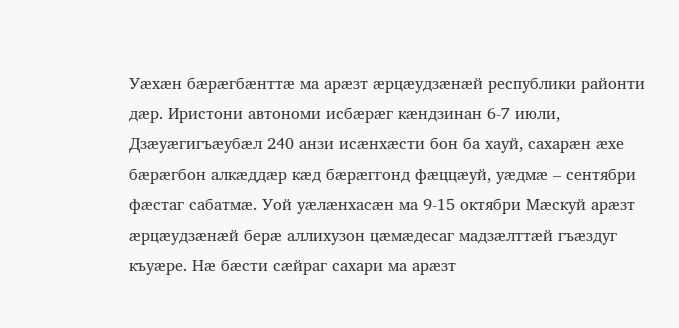Уæхæн бæрæгбæнттæ ма арæзт æрцæудзæнæй республики районти дæр. Иристони автономи исбæрæг кæндзинан 6-7 июли, Дзæуæгигъæубæл 240 анзи исæнхæсти бон ба хауй, сахарæн æхе бæрæгбон алкæддæр кæд бæрæггонд фæццæуй, уæдмæ – сентябри фæстаг сабатмæ. Уой уæлæнхасæн ма 9-15 октябри Мæскуй арæзт æрцæудзæнæй берæ аллихузон цæмæдесаг мадзæлттæй гъæздуг къуæре. Нæ бæсти сæйраг сахари ма арæзт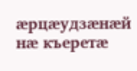æрцæудзæнæй нæ къеретæ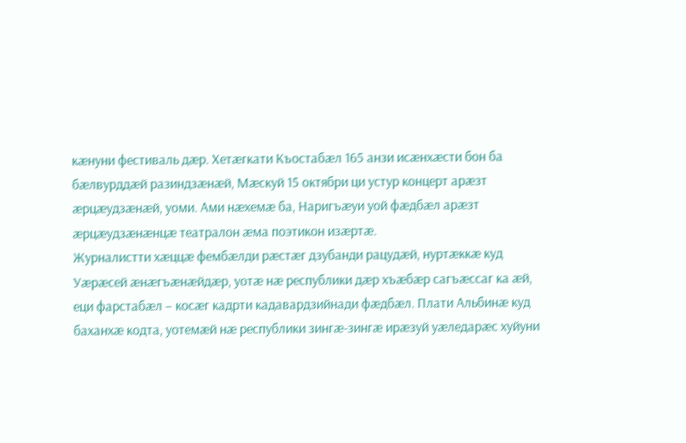кæнуни фестиваль дæр. Хетæгкати Къостабæл 165 анзи исæнхæсти бон ба бæлвурддæй разиндзæнæй, Мæскуй 15 октябри ци устур концерт арæзт æрцæудзæнæй, уоми. Ами нæхемæ ба, Наригъæуи уой фæдбæл арæзт æрцæудзæнæнцæ театралон æма поэтикон изæртæ.
Журналистти хæццæ фембæлди рæстæг дзубанди рацудæй, нуртæккæ куд Уæрæсей æнæгъæнæйдæр, уотæ нæ республики дæр хъæбæр сагъæссаг ка æй, еци фарстабæл – косæг кадрти кадавардзийнади фæдбæл. Плати Альбинæ куд баханхæ кодта, уотемæй нæ республики зингæ-зингæ ирæзуй уæледарæс хуйуни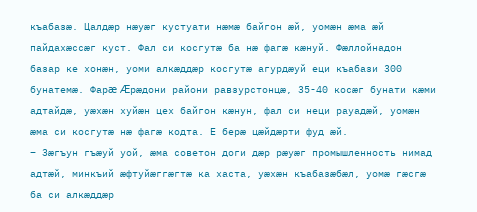къабазæ. Цалдæр нæуæг кустуати нæмæ байгон æй, уомæн æма æй пайдахæссæг куст. Фал си косгутæ ба нæ фагæ кæнуй. Фæллойнадон базар ке хонæн, уоми алкæддæр косгутæ агурдæуй еци къабази 300 бунатемæ. Фарæ Æрæдони райони равзурстонцæ, 35-40 косæг бунати кæми адтайдæ, уæхæн хуйæн цех байгон кæнун, фал си неци рауадæй, уомæн æма си косгутæ нæ фагæ кодта. Е берæ цæйдæрти фуд æй.
– Зæгъун гъæуй уой, æма советон доги дæр рæуæг промышленность нимад адтæй, минкъий æфтуйæггæгтæ ка хаста, уæхæн къабазæбæл, уомæ гæсгæ ба си алкæддæр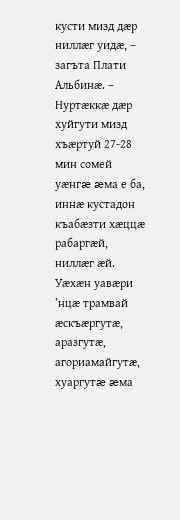кусти мизд дæр ниллæг уидæ, – загъта Плати Альбинæ. – Нуртæккæ дæр хуйгути мизд хъæртуй 27-28 мин сомей уæнгæ æма е ба, иннæ кустадон къабæзти хæццæ рабаргæй, ниллæг æй.
Уæхæн уавæри ’нцæ трамвай æскъæргутæ, аразгутæ, агориамайгутæ, хуаргутæ æма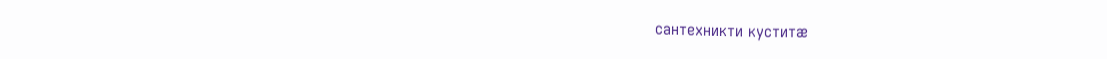сантехникти куститæ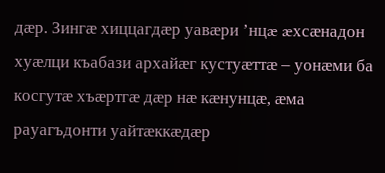дæр. Зингæ хиццагдæр уавæри ’нцæ æхсæнадон хуæлци къабази архайæг кустуæттæ – уонæми ба косгутæ хъæртгæ дæр нæ кæнунцæ, æма рауагъдонти уайтæккæдæр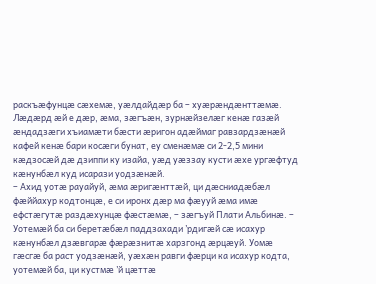раскъæфунцæ сæхемæ, уæлдайдæр ба – хуæрæндæнттæмæ.
Лæдæрд æй е дæр, æма, зæгъæн, зурнæйзелæг кенæ газæй æндадзæги хъиамæти бæсти æригон адæймаг равзардзæнæй кафей кенæ бари косæги бунат, еу сменæмæ си 2-2,5 мини кæдзосæй дæ дзиппи ку изайа, уæд уæззау кусти æхе ургæфтуд кæнунбæл куд исарази уодзæнæй.
– Ахид уотæ рауайуй, æма æригæнттæй, ци дæсниадæбæл фæййахур кодтонцæ, е си иронх дæр ма фæууй æма имæ ефстæгутæ раздæхунцæ фæстæмæ, – зæгъуй Плати Альбинæ. – Уотемæй ба си беретæбæл паддзахади ’рдигæй сæ исахур кæнунбæл дзæвгарæ фæрæзнитæ харзгонд æрцæуй. Уомæ гæсгæ ба раст уодзæнæй, уæхæн равги фæрци ка исахур кодта, уотемæй ба, ци кустмæ ’й цæттæ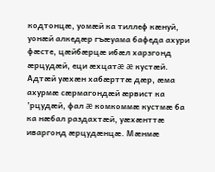кодтонцæ, уомæй ка тиллеф кæнуй, уонæй алкедæр гъæуама бафеда ахури фæсте, цæйбæрцæ ибæл харзгонд æрцудæй, еци æхцатæ æ кустæй. Адтæй уæхæн хабæрттæ дæр, æма ахурмæ сæрмагондæй æрвист ка ’рцудæй, фал æ комкоммæ кустмæ ба ка нæбал раздахтæй, уæхæнттæ иваргонд æрцудæнцæ. Мæнмæ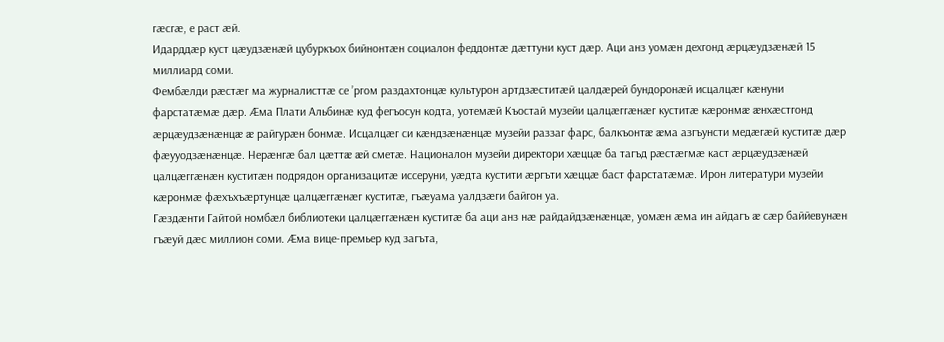гæсгæ, е раст æй.
Идарддæр куст цæудзæнæй цубуркъох бийнонтæн социалон феддонтæ дæттуни куст дæр. Аци анз уомæн дехгонд æрцæудзæнæй 15 миллиард соми.
Фембæлди рæстæг ма журналисттæ се ’ргом раздахтонцæ культурон артдзæститæй цалдæрей бундоронæй исцалцæг кæнуни фарстатæмæ дæр. Æма Плати Альбинæ куд фегъосун кодта, уотемæй Къостай музейи цалцæггæнæг куститæ кæронмæ æнхæстгонд æрцæудзæнæнцæ æ райгурæн бонмæ. Исцалцæг си кæндзæнæнцæ музейи раззаг фарс, балкъонтæ æма азгъунсти медæгæй куститæ дæр фæууодзæнæнцæ. Нерæнгæ бал цæттæ æй сметæ. Националон музейи директори хæццæ ба тагъд рæстæгмæ каст æрцæудзæнæй цалцæггæнæн куститæн подрядон организацитæ иссеруни, уæдта кустити æргъти хæццæ баст фарстатæмæ. Ирон литератури музейи кæронмæ фæхъхъæртунцæ цалцæггæнæг куститæ, гъæуама уалдзæги байгон уа.
Гæздæнти Гайтой номбæл библиотеки цалцæггæнæн куститæ ба аци анз нæ райдайдзæнæнцæ, уомæн æма ин айдагъ æ сæр баййевунæн гъæуй дæс миллион соми. Æма вице-премьер куд загъта,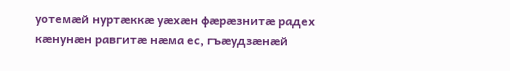уотемæй нуртæккæ уæхæн фæрæзнитæ радех кæнунæн равгитæ нæма ес, гъæудзæнæй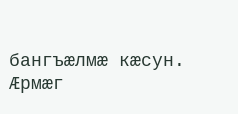бангъæлмæ кæсун.
Æрмæг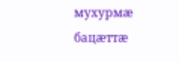мухурмæ бацæттæ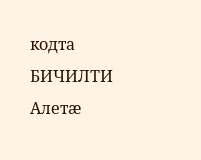кодта БИЧИЛТИ Алетæ